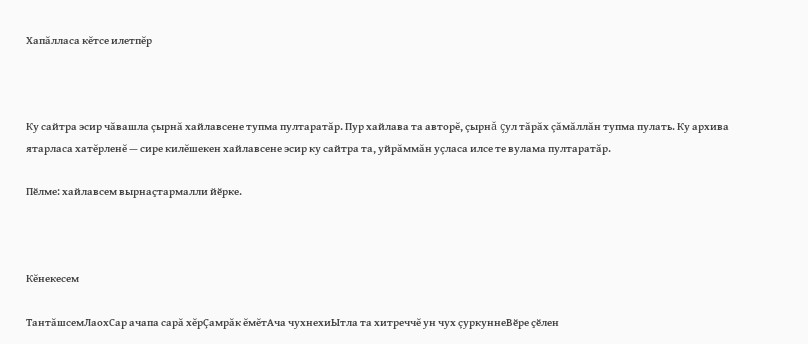Хапăлласа кĕтсе илетпĕр



Ку сайтра эсир чăвашла çырнă хайлавсене тупма пултаратăр. Пур хайлава та авторĕ, çырнă çул тăрăх çăмăллăн тупма пулать. Ку архива ятарласа хатĕрленĕ — сире килĕшекен хайлавсене эсир ку сайтра та, уйрăммăн уçласа илсе те вулама пултаратăр.

Пӗлме: хайлавсем вырнаҫтармалли йӗрке.



Кĕнекесем

ТантăшсемЛаохСар ачапа сарă хĕрÇамрăк ĕмĕтАча чухнехиЫтла та хитреччĕ ун чух çуркуннеВӗре ҫӗлен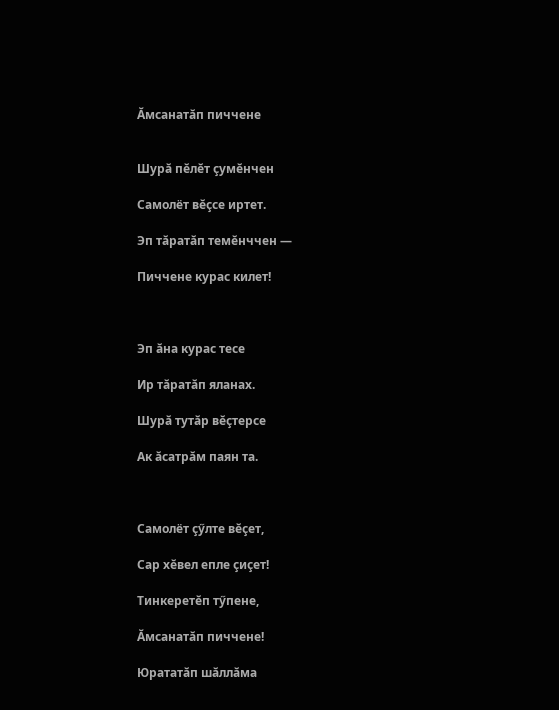Ăмсанатăп пиччене


Шурă пĕлĕт çумĕнчен

Самолёт вĕçсе иртет.

Эп тăратăп темĕнччен —

Пиччене курас килет!



Эп ăна курас тесе

Ир тăратăп яланах.

Шурă тутăр вĕçтерсе

Ак ăсатрăм паян та.



Самолёт çӳлте вĕçет,

Сар хĕвел епле çиçет!

Тинкеретĕп тӳпене,

Ăмсанатăп пиччене!

Юрататăп шăллăма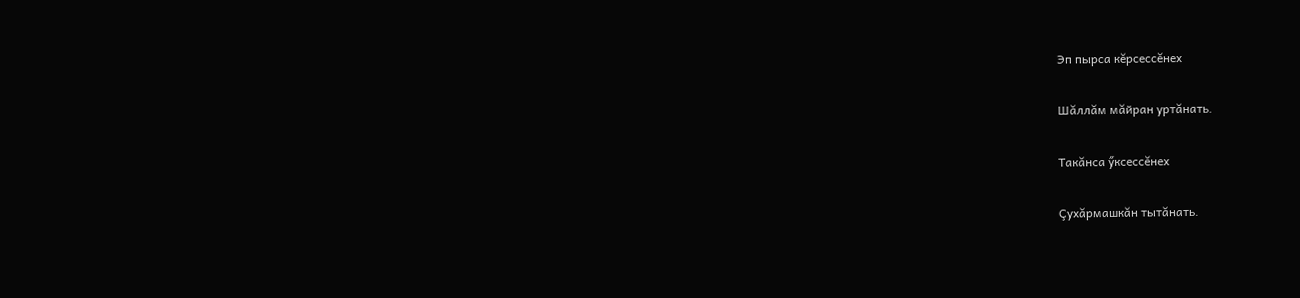Эп пырса кĕрсессĕнех

Шăллăм мăйран уртăнать.

Такăнса ӳксессĕнех

Çухăрмашкăн тытăнать.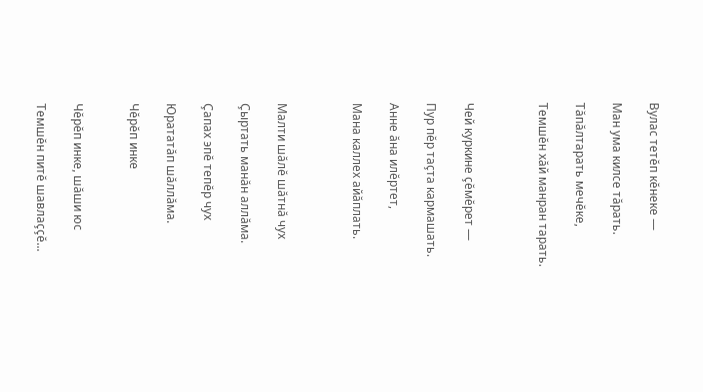Вулас тетĕп кĕнеке —

Ман ума килсе тăрать.

Тăпăлтарать мечĕке,

Темшĕн хăй манран тарать.



Чей куркине çĕмĕрет —

Пур пĕр таçта кармашать.

Анне ăна илĕртет,

Мана каллех айăплать.



Малти шăлĕ шăтнă чух

Çыртать манăн аллăма.

Çапах эпĕ тепĕр чух

Юрататăп шăллăма.

Чĕрĕп инке


Чĕрĕп инке, шăши юс

Темшĕн питĕ шавлаççĕ...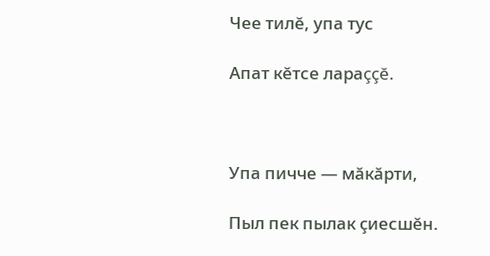Чее тилĕ, упа тус

Апат кĕтсе лараççĕ.



Упа пичче — мăкăрти,

Пыл пек пылак çиесшĕн.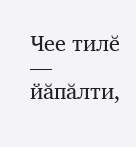Чее тилĕ — йăпăлти,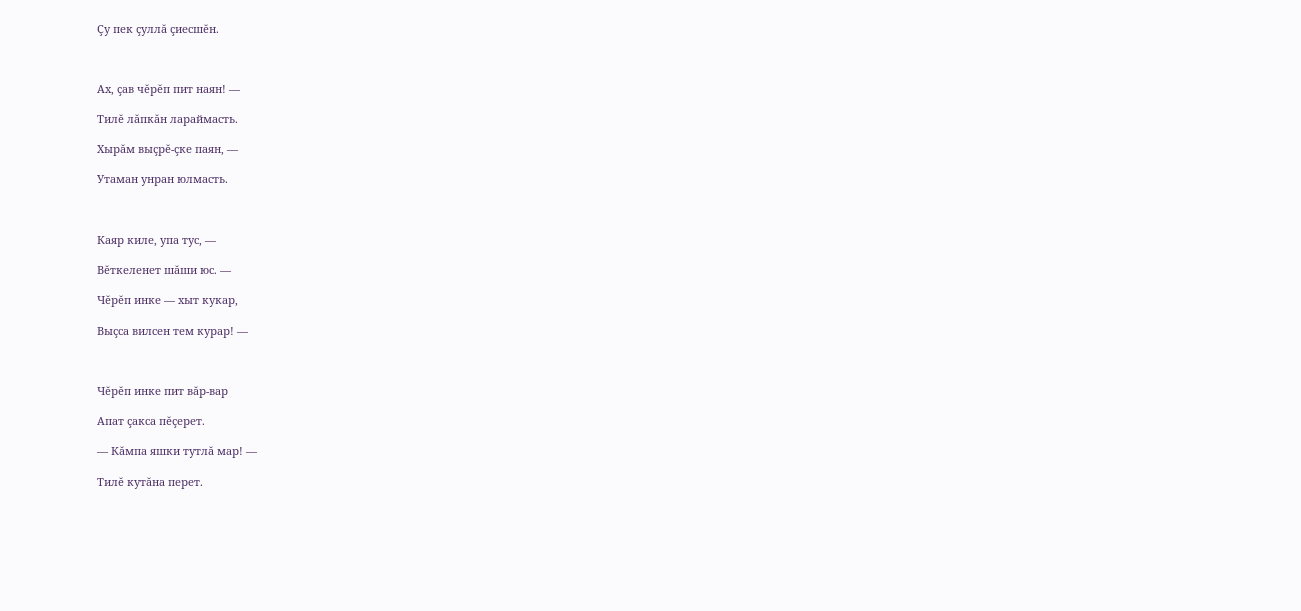Çу пек çуллă çиесшĕн.



Ах, çав чĕрĕп пит наян! —

Тилĕ лăпкăн лараймасть.

Хырăм выçрĕ-çке паян, —

Утаман унран юлмасть.



Каяр киле, упа тус, —

Вĕткеленет шăши юс. —

Чĕрĕп инке — хыт кукар,

Выçса вилсен тем курар! —



Чĕрĕп инке пит вăр-вар

Апат çакса пĕçерет.

— Кăмпа яшки тутлă мар! —

Тилĕ кутăна перет.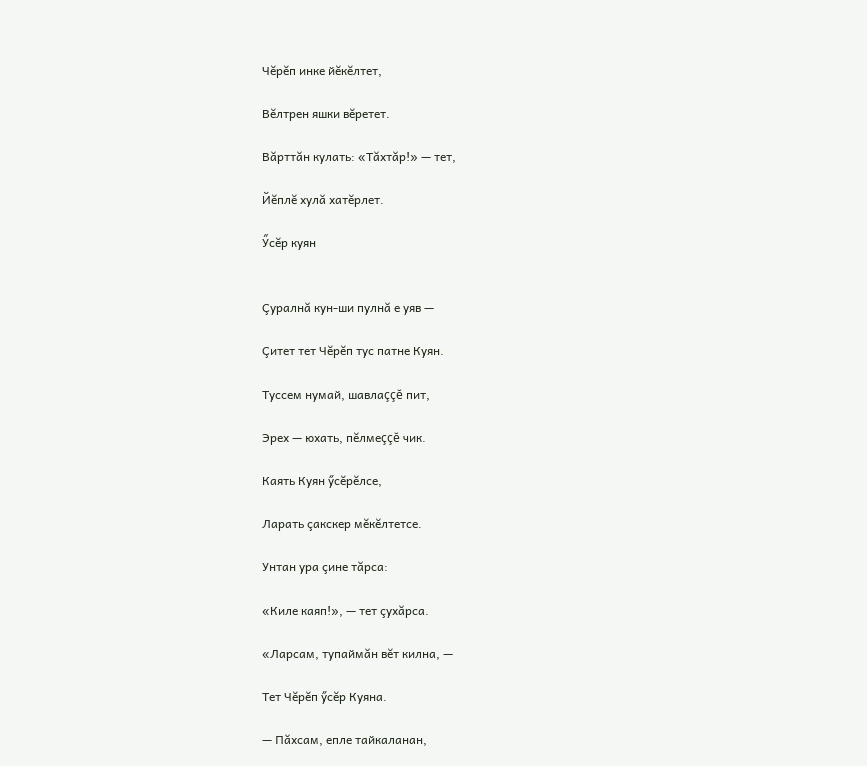Чĕрĕп инке йĕкĕлтет,

Вĕлтрен яшки вĕретет.

Вăрттăн кулать: «Тăхтăр!» — тет,

Йĕплĕ хулă хатĕрлет.

Ӳсĕр куян


Çуралнă кун-ши пулнă е уяв —

Çитет тет Чĕрĕп тус патне Куян.

Туссем нумай, шавлаççĕ пит,

Эрех — юхать, пĕлмеççĕ чик.

Каять Куян ӳсĕрĕлсе,

Ларать çакскер мĕкĕлтетсе.

Унтан ура çине тăрса:

«Киле каяп!», — тет çухăрса.

«Ларсам, тупаймăн вĕт килна, —

Тет Чĕрĕп ӳсĕр Куяна.

— Пăхсам, епле тайкаланан,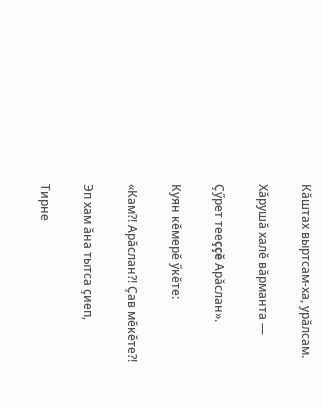Кăштах выртсам-ха, урăлсам.

Хăрушă халĕ вăрманта —

Çӳрет тееççĕ Арăслан».

Куян кĕмерĕ ӳкĕте:

«Кам?! Арăслан?! Çав мĕкĕте?!

Эп хам ăна тытса çиеп,

Тирне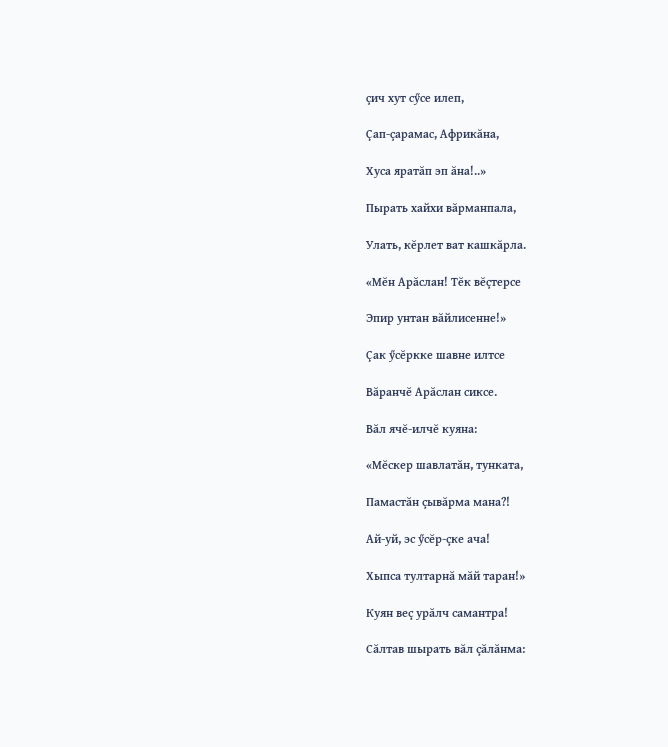çич хут сӳсе илеп,

Çап-çарамас, Африкăна,

Хуса яратăп эп ăна!..»

Пырать хайхи вăрманпала,

Улать, кĕрлет ват кашкăрла.

«Мĕн Арăслан! Тĕк вĕçтерсе

Эпир унтан вăйлисенне!»

Çак ӳсĕркке шавне илтсе

Вăранчĕ Арăслан сиксе.

Вăл ячĕ-илчĕ куяна:

«Мĕскер шавлатăн, тунката,

Памастăн çывăрма мана?!

Ай-уй, эс ӳсĕр-çке ача!

Хыпса тултарнă мăй таран!»

Куян веç урăлч самантра!

Сăлтав шырать вăл çăлăнма: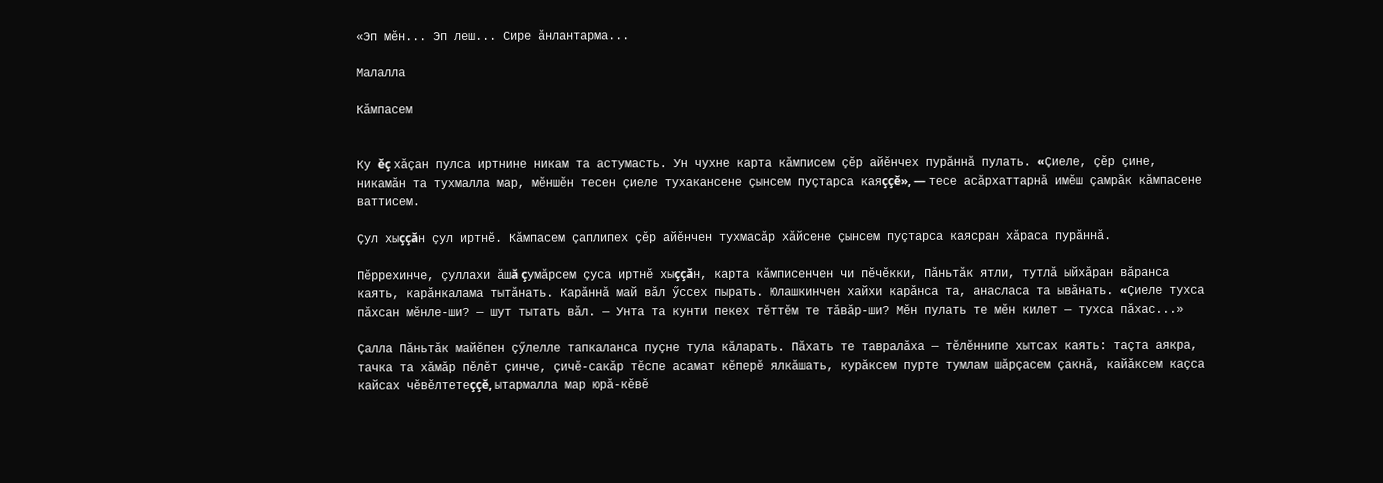«Эп мĕн... Эп леш... Сире ăнлантарма...

Малалла

Кăмпасем


Ку ĕç хăçан пулса иртнине никам та астумасть. Ун чухне карта кăмписем çĕр айĕнчех пурăннă пулать. «Çиеле, çĕр çине, никамăн та тухмалла мар, мĕншĕн тесен çиеле тухакансене çынсем пуçтарса каяççĕ», — тесе асăрхаттарнă имĕш çамрăк кăмпасене ваттисем.

Çул хыççăн çул иртнĕ. Кăмпасем çаплипех çĕр айĕнчен тухмасăр хăйсене çынсем пуçтарса каясран хăраса пурăннă.

Пĕррехинче, çуллахи ăшă çумăрсем çуса иртнĕ хыççăн, карта кăмписенчен чи пĕчĕкки, Пăньтăк ятли, тутлă ыйхăран вăранса каять, карăнкалама тытăнать. Карăннă май вăл ӳссех пырать. Юлашкинчен хайхи карăнса та, анасласа та ывăнать. «Çиеле тухса пăхсан мĕнле-ши? — шут тытать вăл. — Унта та кунти пекех тĕттĕм те тăвăр-ши? Мĕн пулать те мĕн килет — тухса пăхас...»

Çалла Пăньтăк майĕпен çӳлелле тапкаланса пуçне тула кăларать. Пăхать те тавралăха — тĕлĕннипе хытсах каять: таçта аякра, тачка та хăмăр пĕлĕт çинче, çичĕ-сакăр тĕспе асамат кĕперĕ ялкăшать, курăксем пурте тумлам шăрçасем çакнă, кайăксем каçса кайсах чĕвĕлтетеççĕ, ытармалла мар юрă-кĕвĕ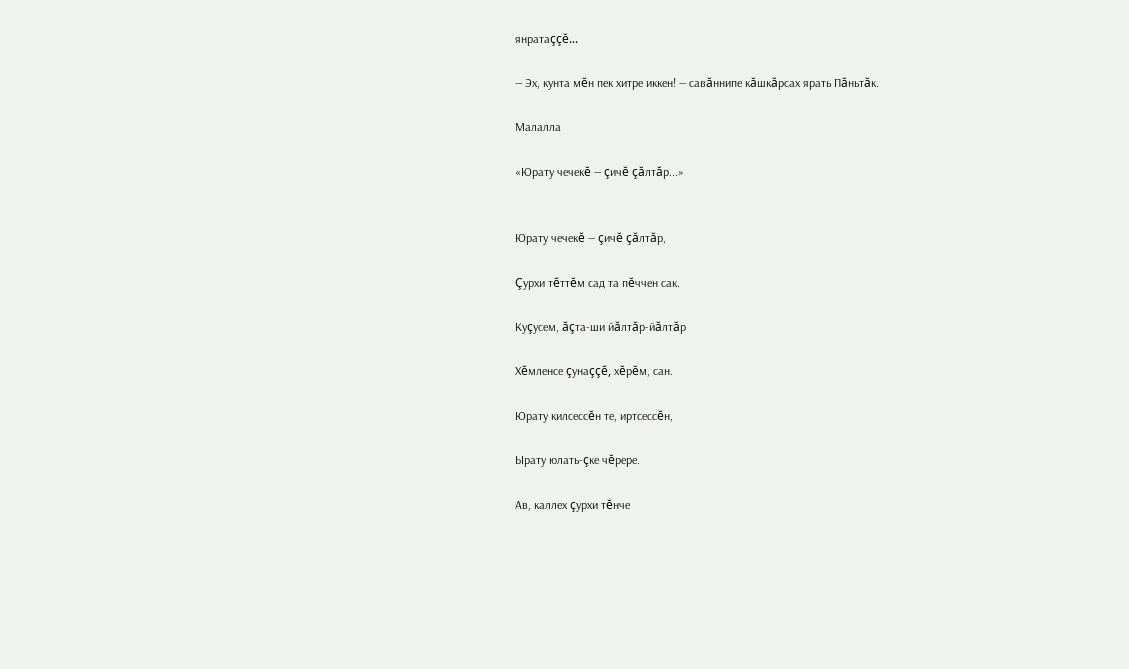янратаççĕ...

— Эх, кунта мĕн пек хитре иккен! — савăннипе кăшкăрсах ярать Пăньтăк.

Малалла

«Юрату чечекĕ — çичĕ çăлтăр...»


Юрату чечекĕ — çичĕ çăлтăр,

Çурхи тĕттĕм сад та пĕччен сак.

Куçусем, ăçта-ши йăлтăр-йăлтăр

Хĕмленсе çунаççĕ, хĕрĕм, сан.

Юрату килсессĕн те, иртсессĕн,

Ырату юлать-çке чĕрере.

Ав, каллех çурхи тĕнче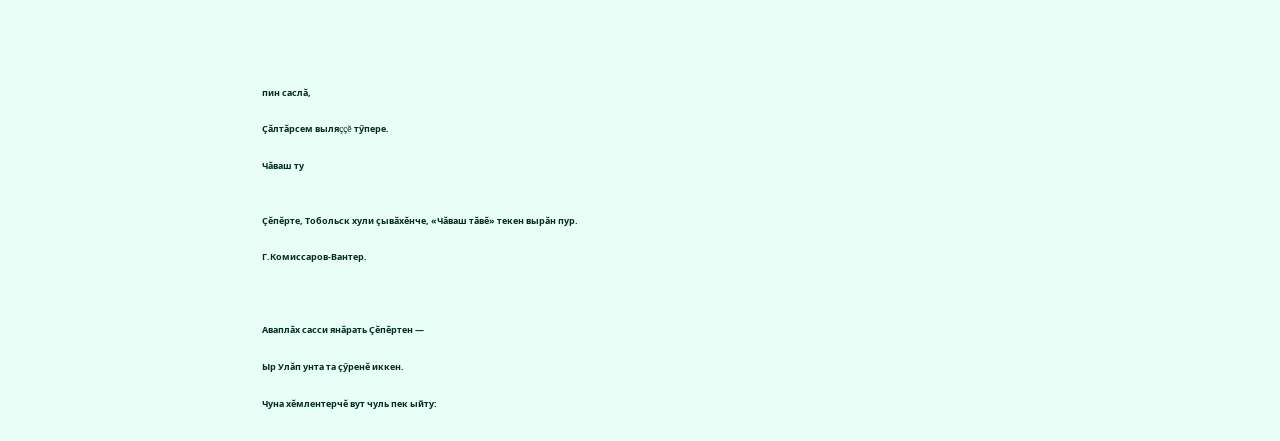пин саслă,

Çăлтăрсем выляççĕ тӳпере.

Чăваш ту


Çĕпĕрте, Тобольск хули çывăхĕнче, «Чăваш тăвĕ» текен вырăн пур.

Г.Комиссаров-Вантер.



Аваплăх сасси янăрать Çĕпĕртен —

Ыр Улăп унта та çӳренĕ иккен.

Чуна хĕмлентерчĕ вут чуль пек ыйту: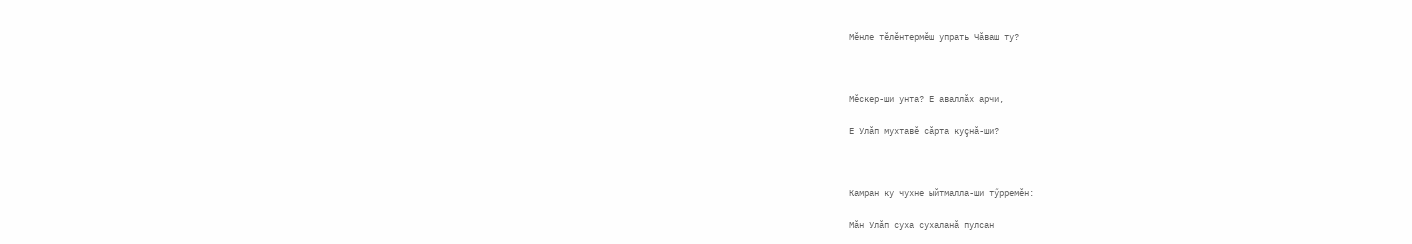Мĕнле тĕлĕнтермĕш упрать Чăваш ту?



Мĕскер-ши унта? Е аваллăх арчи,

Е Улăп мухтавĕ сăрта куçнă-ши?



Камран ку чухне ыйтмалла-ши тӳрремĕн:

Мăн Улăп суха сухаланă пулсан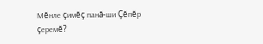Мĕнле çимĕç панă-ши Çĕпĕр çеремĕ?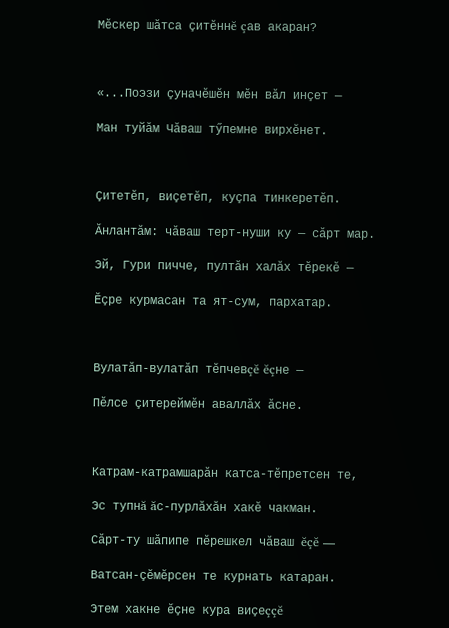Мĕскер шăтса çитĕннĕ çав акаран?



«...Поэзи çуначĕшĕн мĕн вăл инçет —

Ман туйăм Чăваш тӳпемне вирхĕнет.



Çитетĕп, виçетĕп, куçпа тинкеретĕп.

Ăнлантăм: чăваш терт-нуши ку — сăрт мар.

Эй, Гури пичче, пултăн халăх тĕрекĕ —

Ĕçре курмасан та ят-сум, пархатар.



Вулатăп-вулатăп тĕпчевçĕ ĕçне —

Пĕлсе çитереймĕн аваллăх ăсне.



Катрам-катрамшарăн катса-тĕпретсен те,

Эс тупнă ăс-пурлăхăн хакĕ чакман.

Сăрт-ту шăпипе пĕрешкел чăваш ĕçĕ —

Ватсан-çĕмĕрсен те курнать катаран.

Этем хакне ĕçне кура виçеççĕ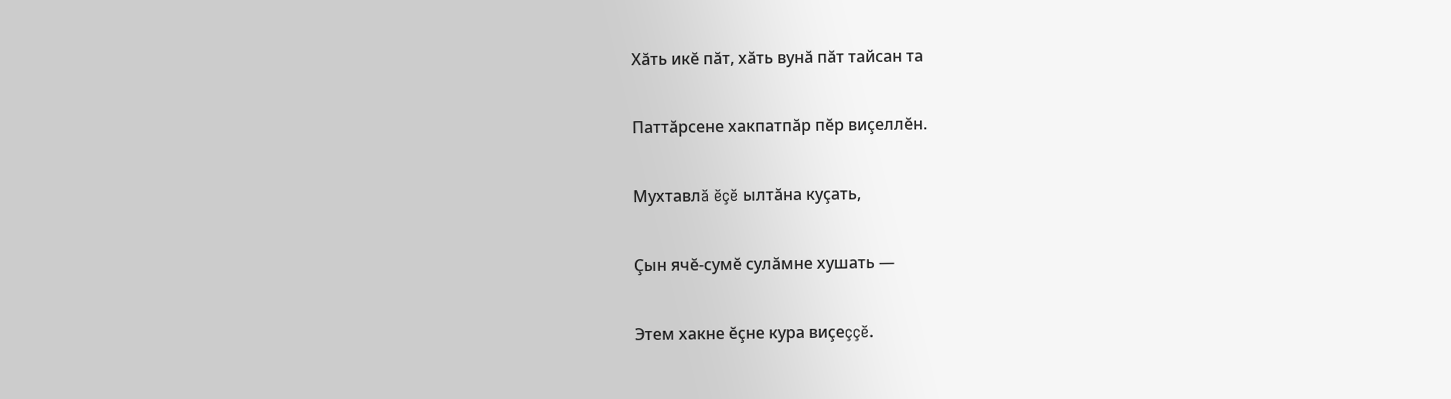Хăть икĕ пăт, хăть вунă пăт тайсан та

Паттăрсене хакпатпăр пĕр виçеллĕн.

Мухтавлă ĕçĕ ылтăна куçать,

Çын ячĕ-сумĕ сулăмне хушать —

Этем хакне ĕçне кура виçеççĕ.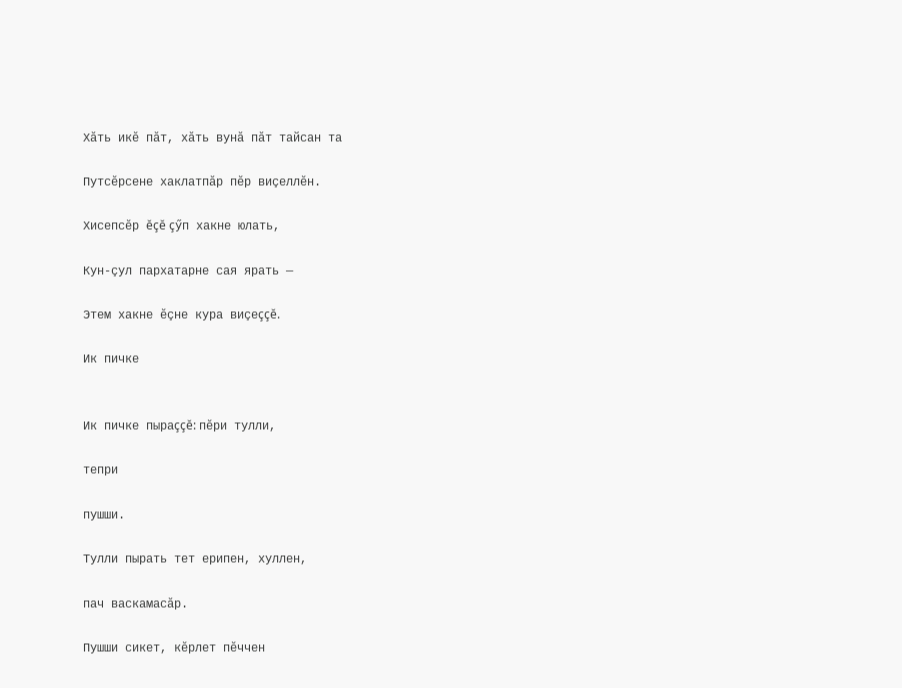Хăть икĕ пăт, хăть вунă пăт тайсан та

Путсĕрсене хаклатпăр пĕр виçеллĕн.

Хисепсĕр ĕçĕ çӳп хакне юлать,

Кун-çул пархатарне сая ярать —

Этем хакне ĕçне кура виçеççĕ.

Ик пичке


Ик пичке пыраççĕ: пĕри тулли,

тепри

пушши.

Тулли пырать тет ерипен, хуллен,

пач васкамасăр.

Пушши сикет, кĕрлет пĕччен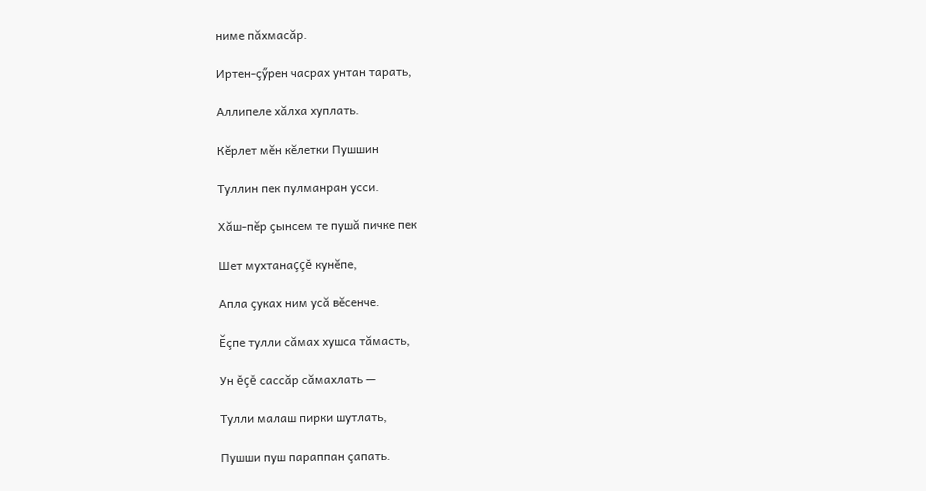ниме пăхмасăр.

Иртен-çӳрен часрах унтан тарать,

Аллипеле хăлха хуплать.

Кĕрлет мĕн кĕлетки Пушшин

Туллин пек пулманран усси.

Хăш-пĕр çынсем те пушă пичке пек

Шет мухтанаççĕ кунĕпе,

Апла çуках ним усă вĕсенче.

Ĕçпе тулли сăмах хушса тăмасть,

Ун ĕçĕ сассăр сăмахлать —

Тулли малаш пирки шутлать,

Пушши пуш параппан çапать.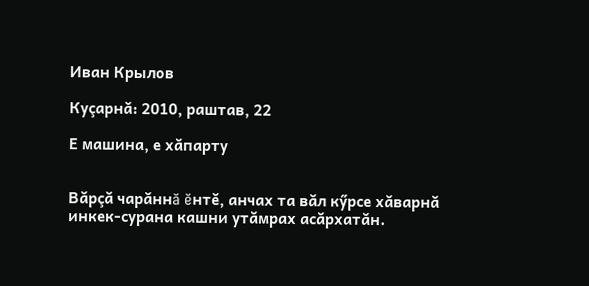Иван Крылов

Куçарнă: 2010, раштав, 22

Е машина, е хăпарту


Вăрçă чарăннă ĕнтĕ, анчах та вăл кӳрсе хăварнă инкек-сурана кашни утăмрах асăрхатăн.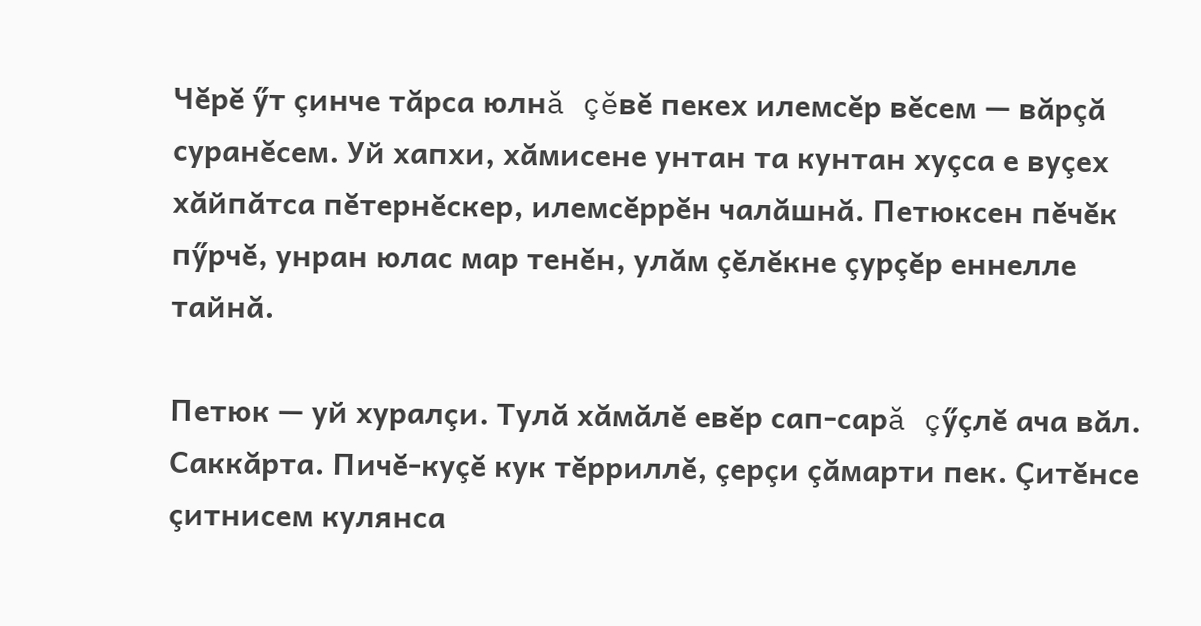Чĕрĕ ӳт çинче тăрса юлнă çĕвĕ пекех илемсĕр вĕсем — вăрçă суранĕсем. Уй хапхи, хăмисене унтан та кунтан хуçса е вуçех хăйпăтса пĕтернĕскер, илемсĕррĕн чалăшнă. Петюксен пĕчĕк пӳрчĕ, унран юлас мар тенĕн, улăм çĕлĕкне çурçĕр еннелле тайнă.

Петюк — уй хуралçи. Тулă хăмăлĕ евĕр сап-сарă çӳçлĕ ача вăл. Саккăрта. Пичĕ-куçĕ кук тĕрриллĕ, çерçи çăмарти пек. Çитĕнсе çитнисем кулянса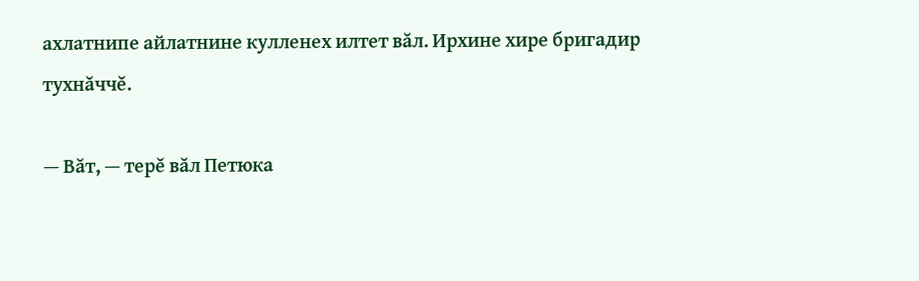ахлатнипе айлатнине кулленех илтет вăл. Ирхине хире бригадир тухнăччĕ.

— Вăт, — терĕ вăл Петюка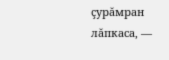çурăмран лăпкаса, —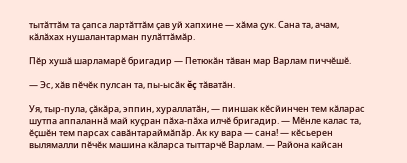тытăттăм та çапса лартăттăм çав уй хапхине — хăма çук. Сана та, ачам, кăлăхах нушалантарман пулăттăмăр.

Пĕр хушă шарламарĕ бригадир — Петюкăн тăван мар Варлам пиччĕшĕ.

— Эс, хăв пĕчĕк пулсан та, пы-ысăк ĕç тăватăн.

Уя, тыр-пула, çăкăра, эппин, хураллатăн, — пиншак кĕсйинчен тем кăларас шутпа аппаланнă май куçран пăха-пăха илчĕ бригадир. — Мĕнле калас та, ĕçшĕн тем парсах савăнтараймăпăр. Ак ку вара — сана! — кĕсьерен вылямалли пĕчĕк машина кăларса тыттарчĕ Варлам. — Района кайсан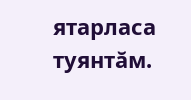ятарласа туянтăм.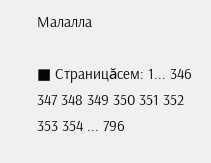Малалла

■ Страницăсем: 1... 346 347 348 349 350 351 352 353 354 ... 796